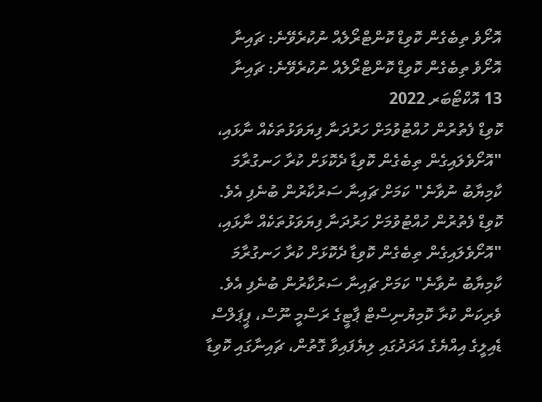އޮށޯވެ ތިބެގެން ކޮވިޑް ކޮންޓްރޯލެއް ނުކުރެވޭނެ: ޗައިނާ
އޮށޯވެ ތިބެގެން ކޮވިޑް ކޮންޓްރޯލެއް ނުކުރެވޭނެ: ޗައިނާ
13 އޮކްޓޯބަރ 2022
ކޮވިޑް ފެތުރުން ހުއްޓުވުމަށް ހަރުދަނާ ފިޔަވަޅުތަކެއް ނާޅައި، "އޮށޯވެލައިގެން ތިބެގެން ކޮވިޑާ ދެކޮޅަށް ކުރާ ހަނގުރާމަ ކާމިޔާބު ނުވާނެ" ކަމަށް ޗައިނާ ސަރުކާރުން ބުނެފި އެވެ.
ކޮވިޑް ފެތުރުން ހުއްޓުވުމަށް ހަރުދަނާ ފިޔަވަޅުތަކެއް ނާޅައި، "އޮށޯވެލައިގެން ތިބެގެން ކޮވިޑާ ދެކޮޅަށް ކުރާ ހަނގުރާމަ ކާމިޔާބު ނުވާނެ" ކަމަށް ޗައިނާ ސަރުކާރުން ބުނެފި އެވެ.
ވެރިކަން ކުރާ ކޮމިޔުނިސްޓް ޕާޓީގެ ރަސްމީ ނޫސް، ޕީޕަލްސް ޑެއިލީގެ އިއްޔެގެ އަދަދުގައި ލިޔެފައިވާ ގޮތުން، ޗައިނާގައި ކޮވިޑާ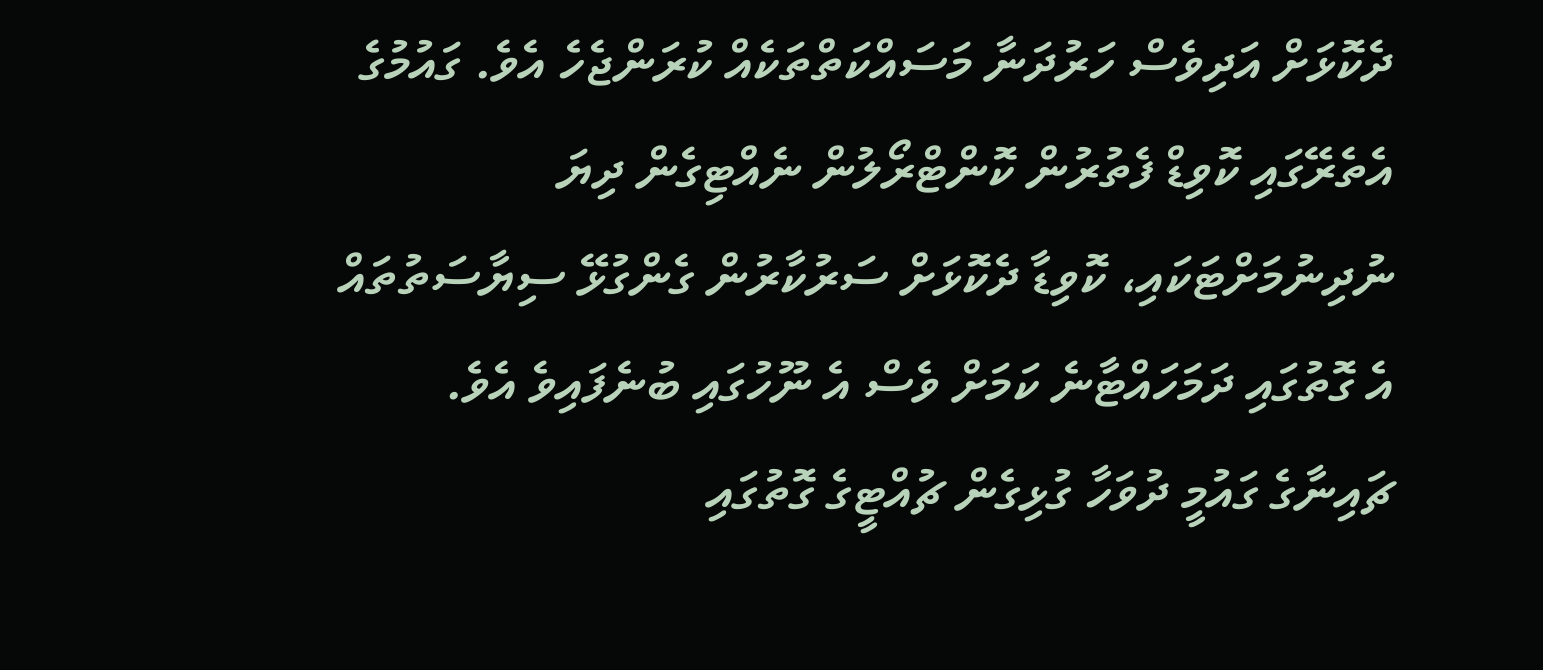ދެކޮޅަށް އަދިވެސް ހަރުދަނާ މަސައްކަތްތަކެއް ކުރަންޖެހެ އެވެ. ގައުމުގެ އެތެރޭގައި ކޮވިޑް ފެތުރުން ކޮންޓްރޯލުން ނެއްޓިގެން ދިޔަ ނުދިނުމަށްޓަކައި، ކޮވިޑާ ދެކޮޅަށް ސަރުކާރުން ގެންގުޅޭ ސިޔާސަތުތައް އެ ގޮތުގައި ދަމަހައްޓާނެ ކަމަށް ވެސް އެ ނޫހުގައި ބުނެފައިވެ އެވެ.
ޗައިނާގެ ގައުމީ ދުވަހާ ގުޅިގެން ޗުއްޓީގެ ގޮތުގައި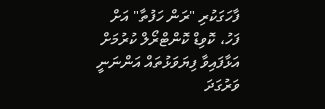ފާހަގަކުރި "ރަން ހަފުތާ" އަށް ފަހު، ކޮވިޑް ކޮންޓްރޯލް ކުރުމަށް އަޅާފައިވާ ފިޔަވަޅުތައް އަންނަނީ ވަރުގަދަ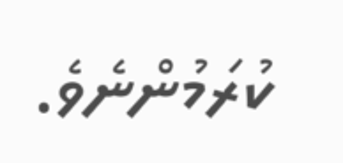ކުރަމުންނެވެ.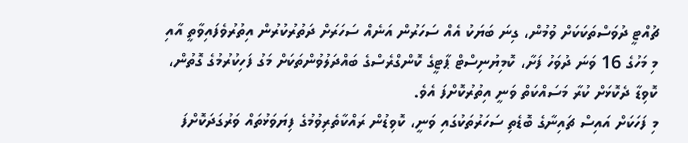ޗުއްޓީ ދުވަސްތަކަކަށް ވުމުން، ގިނަ ބަޔަކު އެއް ސަހަރުން އަނެއް ސަހަރަށް ދަތުރުކުރުން އިތުރުވެފައިވާތީ އާއި މި މަހުގެ 16 ވަނަ ދުވަހު ފަށާ، ކޮމިޔުނިސްޓް ޕާޓީގެ ކޮންގްރެސްގެ ބައްދަލުވުންތަކަށް މަގު ފަހިކުރުމުގެ ގޮތުން، ކޮވިޑާ ދެކޮޅަށް ކުރާ މަސައްކަތް ވަނީ އިތުރުކޮށްފަ އެވެ.
މި ފަހަކަށް އައިސް ޗައިނާގެ ބޮޑެތި ސަހަރުތަކުގައި ވަނީ، ކޮވިޑުން ރައްކާތެރިވުމުގެ ފިޔަވަޅުތައް ވަރުގަދަކޮށްފަ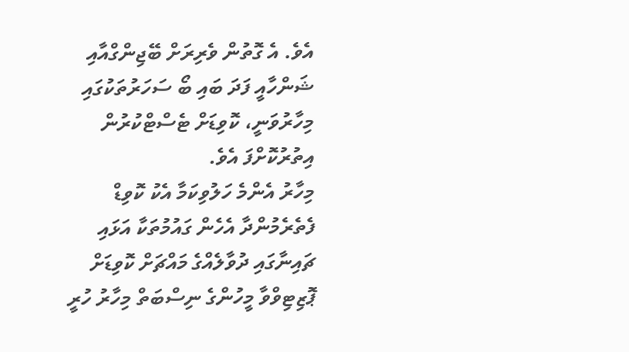އެވެ. އެ ގޮތުން ވެރިރަށް ބޭޖިންގްއާއި ޝަންހާއީ ފަދަ ބައި ބޯ ސަހަރުތަކުގައި މިހާރުވަނީ، ކޮވިޑަށް ޓެސްޓްކުރުން އިތުރުކޮށްފަ އެވެ.
މިހާރު އެންމެ ހަލުވިކަމާ އެކު ކޮވިޑް ފެތެރެމުންދާ އެހެން ގައުމުތަކާ އަޅައި ޗައިނާގައި ދުވާލެއްގެ މައްޗަށް ކޮވިޑަށް ޕޮޒިޓިވްވާ މީހުންގެ ނިސްބަތް މިހާރު ހުރީ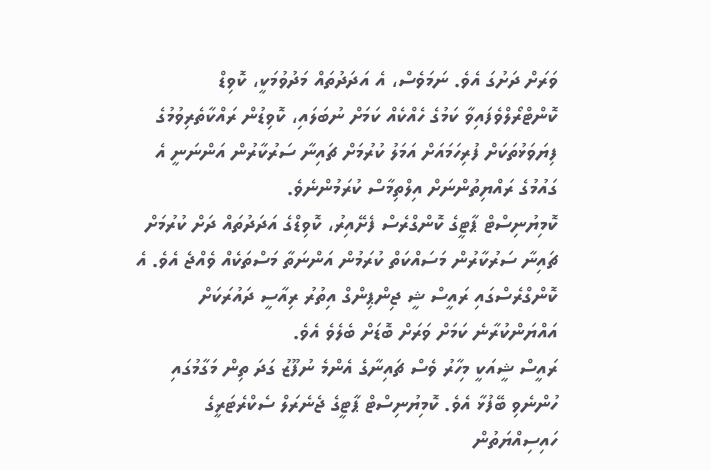ވަރަށް ދަށުގަ އެވެ. ނަމަވެސް، އެ އަދަދުތައް މަދުވުމަކީ، ކޮވިޑް ކޮންޓްރޯލްވެފައިވާ ކަމުގެ ހެއްކެއް ކަމަށް ނުބަލައި، ކޮވިޑުން ރައްކާތެރިވުމުގެ ފިޔަވަޅުތަކަށް ފުރިހަމައަށް އަމަލު ކުރުމަށް ޗައިނާ ސަރުކާރުން އަންނަނީ އެ ގައުމުގެ ރައްޔިތުންނަށް އިލްތިމާސް ކުރަމުންނެވެ.
ކޮމިޔުނިސްޓް ޕާޓީގެ ކޮންގްރެސް ފެށޭއިރު، ކޮވިޑްގެ އަދަދުތައް ދަށް ކުރުމަށް ޗައިނާ ސަރުކާރުން މަސައްކަތް ކުރަމުން އަންނަތާ މަސްތަކެއް ވެއްޖެ އެވެ. އެ ކޮންގްރެސްގައި ރައީސް ޝީ ޖިންޕިންގް އިތުރު ރިއާސީ ދައުރަކަށް އައްޔަންކުރާނެ ކަމަށް ވަރަށް ބޮޑަށް ބެލެވެ އެވެ.
ރައީސް ޝީއަކީ މިހާރު ވެސް ޗައިނާގެ އެންމެ ނުފޫޒު ގަދަ ތިން މަގާމުގައި ހުންނެވި ބޭފުޅާ އެވެ. ކޮމިޔުނިސްޓް ޕާޓީގެ ޖެނެރަލް ސެކްރެޓަރީގެ ހައިސިއްޔަތުން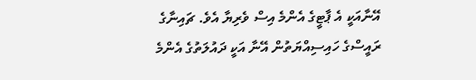އޭނާއަކީ އެ ޕާޓީގެ އެންމެ އިސް ވެރިޔާ އެވެ. ޗައިނާގެ ރައީސްގެ ހައިސިއްޔަތުން އޭނާ އަކީ ދައުލަތުގެ އެންމެ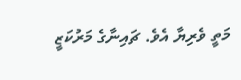މަތީ ވެރިޔާ އެވެ. ޗައިނާގެ މަރުކަޒީ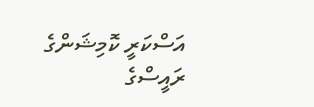އަސްކަރީ ކޮމިޝަންގެ ރައީސްގެ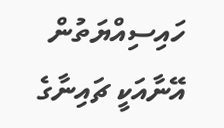ހައިސިއްޔަތުން އޭނާއަކީ ޗައިނާގެ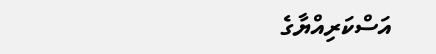އަސްކަރިއްޔާގެ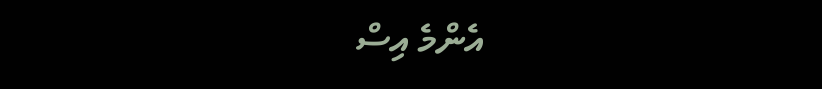އެންމެ އިސް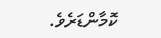ކޮމާންޑަރެވެ.